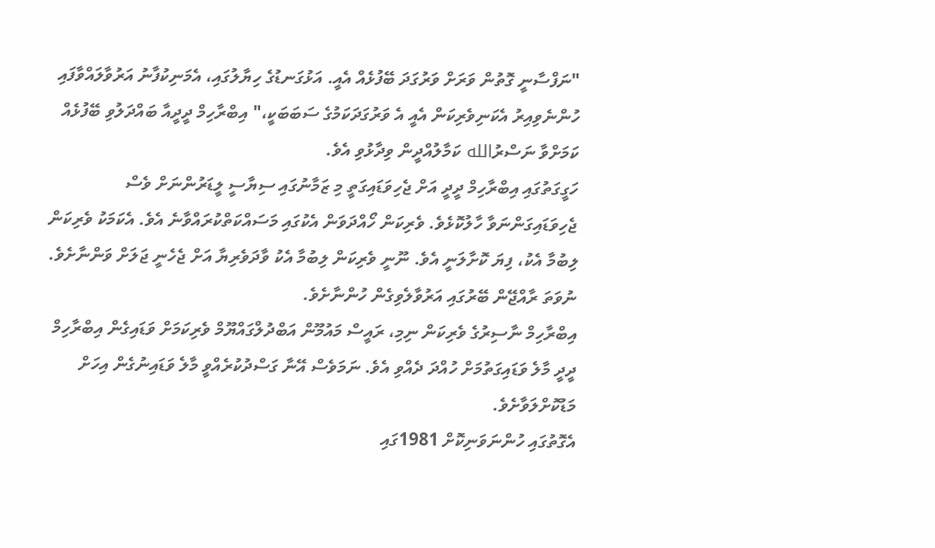"ނަފްސާނީ ގޮތުން ވަރަށް ވަރުގަދަ ބޭފުޅެއް އެއީ. އަޅުގަނޑުގެ ހިޔާލުގައި، އެމަނިކުފާނު އަރުވާލައްވާފައި ހުންނެވިއިރު އެކަނިވެރިކަން އެއީ އެ ވަރުގަދަކަމުގެ ސަބަބަކީ،" އިބްރާހިމް ދީދީއާ ބައްދަލުވި ބޭފުޅެއް ކަމަށްވާ ނަސްރުالله ކަމާލުއްދީން ވިދާޅުވި އެވެ.
ހަގީގަތުގައި އިބްރާހިމް ދީދީ އަށް ޖެހިވަޑައިގަތީ މި ޒަމާނުގައި ސިޔާސީ ލީޑަރުންނަށް ވެސް ޖެހިވަޑައިގަންނަވާ ހާލުކޮޅެވެ. ވެރިކަން ހޯއްދަވަން އެކުގައި މަސައްކަތްކުރައްވާނެ އެވެ. އެކަމަކު ވެރިކަން ލިބުމާ އެކު، ފިޔަ ކޮށާލަނީ އެވެ. ނޫނީ ވެރިކަން ލިބުމާ އެކު ވާދަވެރިޔާ އަށް ޖެހެނީ ޖަލަށް ވަންނާށެވެ. ނުވަތަ ރާއްޖޭން ބޭރުގައި އަރުވާލެވިގެން ހުންނާށެވެ.
އިބްރާހިމް ނާސިރުގެ ވެރިކަން ނިމި، ރައީސް މައުމޫން އަބްދުލްގައްޔޫމް ވެރިކަމަށް ވަޑައިގެން އިބްރާހިމް ދީދީ މާލެ ވަޑައިގަތުމަށް ހުއްދަ ދެއްވި އެވެ. ނަމަވެސް އޭނާ ގަސްދުކުރެއްވީ މާލެ ވަޑައިނުގެން އިހަށް މަޑުކޮށްލަވާށެވެ.
އެގޮތުގައި ހުންނަވަނިކޮށް 1981ގައި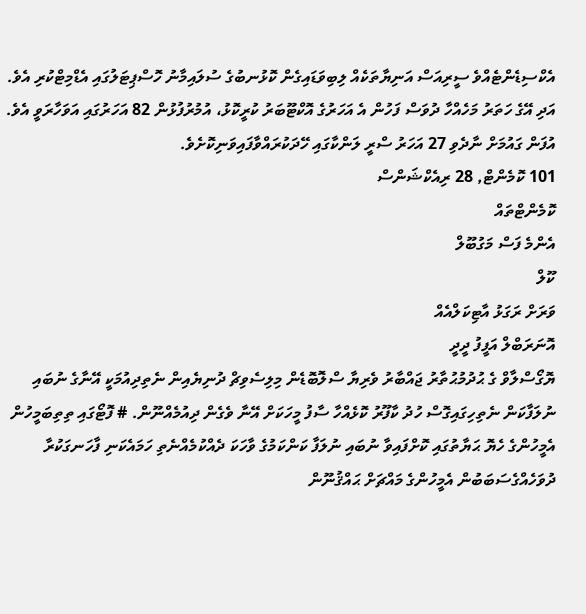އެކްސިޑެންޓެއްވެ ސީރިއަސް އަނިޔާތަކެއް ލިބިވަޑައިގެން ކޮޅުނބުގެ ސުލައިމާނު ހޮސްޕިޓަލުގައި އެޑްމިޓްކުރި އެވެ. އަދި އޭގެ ހަތަރު މަހެއްހާ ދުވަސް ފަހުން އެ އަހަރުގެ އޮކްޓޫބަރު ކުރީކޮޅު، އުމުރުފުޅުން 82 އަހަރުގައި އަވަހާރަވީ އެވެ. އުފަން ގައުމަށް ނާދެވި 27 އަހަރު ސްރީ ލަންކާގައި ހޭދަކުރައްވާފައިވަނިކޮށެވެ.
101 ކޮމެންޓް, 28 ރިއެކްޝަންސް
ކޮމެންޓްތައް
އެންމެ ފަސް މަގުބޫލް
ކޫލް
ވަރަށް ރަގަޅު އާޓިކަލްއެއް
އޮނަރަބްލް އަފީފު ދީދީ
ޔޮގޯސްލާވް ގެ ޙުދުމުޙުތާރު ޖައްބާރު ވެރިޔާ ސްލޮބޮޑެން މިލިސެވިޗް ދުނިޔެއިން ނެތިދިއުމަކީ އޭނާގެ ނުބައި ނުލަފާކަން ނެތިހިގައިގޮސް ހުދު ކާފޫރު ކޮޅެއްހާ ސާފު މީހަކަށް އޭނާ ވެގެން ދިއުމެއްނޫން. # ފޮޓޯގައި ތިތިބަމީހުން އެމީހުންގެ ހެޔޮ ޙަޔާތުގައި ކޮށްފައިވާ ނުބައި ނުލަފާ ކަންކަމުގެ ވާހަކަ ދެއްކުމެއްނެތި ހަމައެކަނި ފާހަނގަކުރާ ދުވަހެއްގެސަބަބުން އެމީހުންގެ މައްޗަށް ޙައްޤުނޫން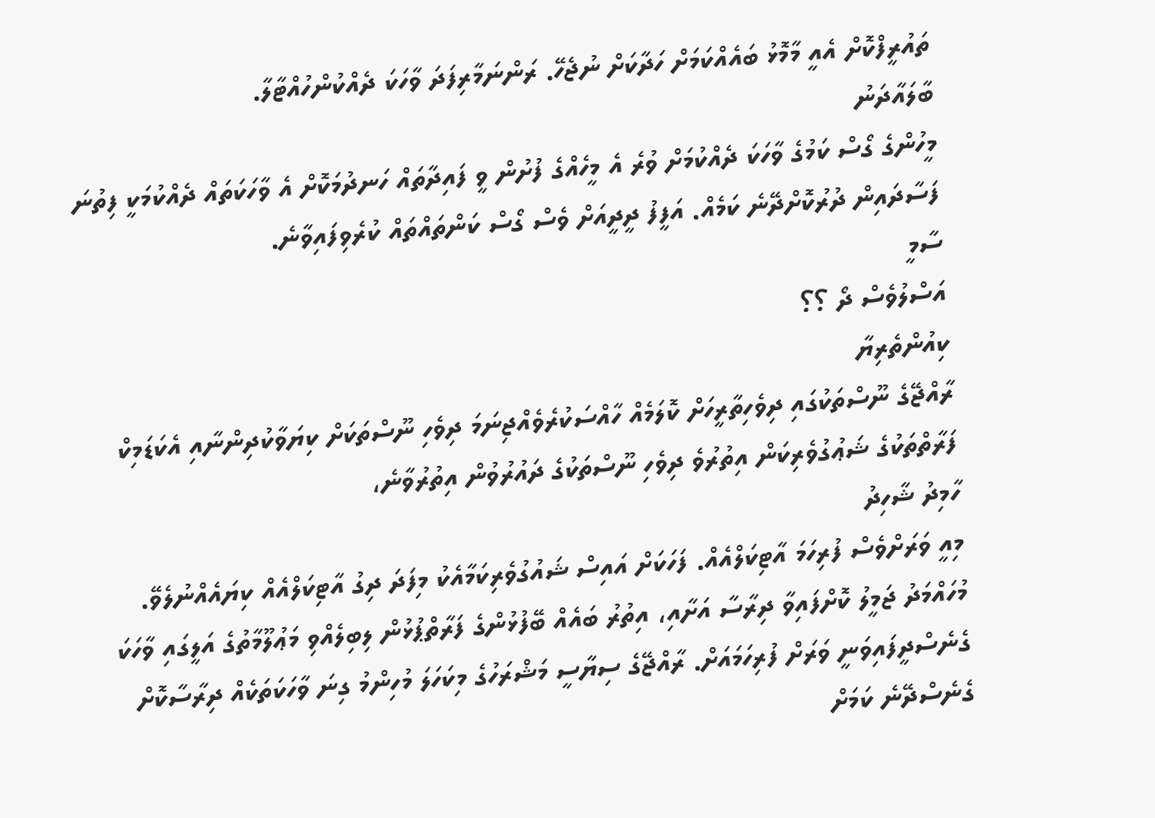ތައުރީފްކޮށް އެއީ މާމޮޅު ބައެއްކަމަށް ހަދާކަށް ނުޖެހޭ. ރަންނަމާރިފަދަ ވާހަކަ ދެއްކުންހުއްޓާލާ.
ބާލައާދަނު
މީހުންގެ ގޯސް ކަމުގެ ވާހަކަ ދެއްކުމަށް ވުރެ އެ މީހެއްގެ ފުށުން ވީ ފައިދާތައް ހަނދުމަކޮށް އެ ވާހަކަތައް ދެއްކުމަކީ ފިތުނަ ފަސާދައިން ދުރުކޮށްދޭނެ ކަމެއް. އަފީފު ދީދީއަށް ވެސް ގޯސް ކަންތައްތައް ކުރެވިފައިވާނެ.
ސާމީ
އަސްލުވެސް ދޯ ؟؟
ކިއުންތެރިޔާ
ރާއްޖޭގެ ނޫސްތަކުގައި ދިވެހިތާރީހަށް ކޮލަމެއް ހާއްސަކުރެވެއްޖިނަމަ ދިވެހި ނޫސްތަކަށް ކިޔަވާކުދިންނާއި އެކަޑަމިކް ފަރާތްތަކުގެ ޝަޢުގުވެރިކަން އިތުރުވެ ދިވެހި ނޫސްތަކުގެ ދައުރުވުން އިތުރުވާނެ،
ހާމިދު ޝާހިދު
މިއީ ވަރަށްވެސް ފުރިހަމަ އާޓިކަލްއެއް. ފަހަކަށް އައިސް ޝައުގުވެރިކަމާއެކު މިފަދަ ދިގު އާޓިކަލްއެއް ކިޔައެއްނުލެވޭ. މުހައްމަދު ޖަމީލު ކޮށްފައިވާ ދިރާސާ އަށާއި، އިތުރު ބައެއް ބޭފުޅުންގެ ފަރާތްޕުޅުން ލިބިލެއްވި މަޢުލޫމާތުގެ އަލީގައި ވާހަކަ ގެނެސްދީފައިވަނީ ވަރަށް ފުރިހަމައަށް. ރާއްޖޭގެ ސިޔާސީ މަޝްރަހުގެ މިކަހަލަ މުހިންމު ގިނަ ވާހަކަތަކެއް ދިރާސާކޮށް ގެނެސްދޭނެ ކަމަށް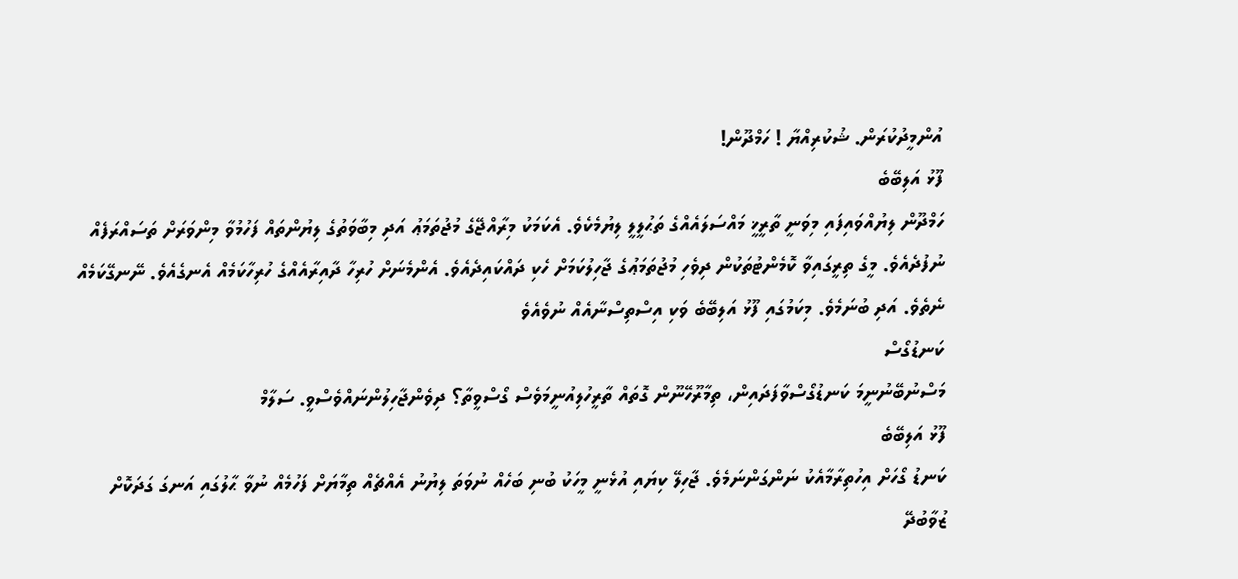އުންމީދުކުރަން. ޝުކުރިއްޔާ ! ހަމްދޫން!
ފޫޅު އަލިބޭބެ
ހަމްދޫން ލިޔުއްވައިފައި މިވަނީ ތާރީޚީ މައްސަލައެއްގެ ތަޙުލީލީ ލިޔުމެކެވެ. އެކަމަކު މިރާއްޖޭގެ މުޖުތަމަޢު އަދި މިބާވަތުގެ ލިޔުންތައް ފަހުމުވާ މިންވަރަށް ތަސައްރަފެއް ނުފުދެއެވެ. މީގެ ތިރީގައިވާ ކޮމެންޓުތަކުން ދިވެހި މުޖުތަމަޢުގެ ޖާހިލުކަމަށް ހެކި ދައްކައިދެއެވެ. އެންމެނަށް ހުރިހާ ދާއިރާއެއްގެ ހުރިހާކަމެއް އެނގެއެވެ. ނޭނގޭކަމެއް ނެތެވެ. އަދި ބުނަމެވެ. މިކަމުގައި ފޫޅު އަލިބޭބެ ވަކި އިސްތިސްނާއެއް ނުވެއެވެ
ކަނޑުގޯސް
މަސްނުބޭނުނީމަ ކަނޑުގޯސްވާފަދައިން، ތިމާރޫހޭނޫން ގޮތައް ތާރީހުލިއުނީމަވެސް ގޯސްވީތާ؟ ދިވެންޖާހިލުންނައްވެސްވީ. ސަލާމް
ފޫޅު އަލިބޭބެ
ކަނޑު ގޯހަށް އިހުތިރާމާއެކު ނަންގަންނަމެވެ. ޖާހިލޭ ކިޔައި އުޅެނީ މީހަކު ބުނި ބަހެއް ނުވަތަ ލިޔުނު އެއްޗެއް ތިމާޔަށް ފަހުމެއް ނުވާ ޙާލުގައި އަނގަ ގަދަކޮށް ޒުވާބުދޭ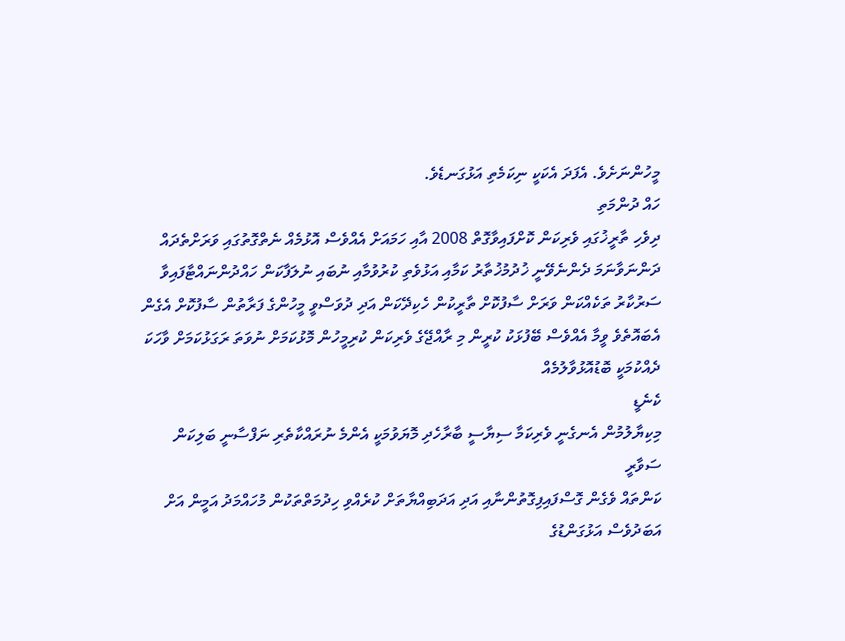މީހުންނަށެވެ. އެފަދަ އެކަކީ ނިކަމެތި އަޅުގަނޑެވެ.
ހައް ދުންމަތި
ދިވެހި ތާރީޚުގައި ވެރިކަން ކޮށްފައިވާގޮތް 2008 އާއި ހަމައަށް އެއްވެސް އޮޅުމެއް ނެތްގޮތުގައި ވަރަށްތެދައް ދަންނަވާނަމަ ދެންނެވޭނީ ޚުދުމުޚުތާރު ކަމާއި އަޅުވެތި ކުރުވުމާއި ނުބައި ނުލަފާކަން ހައްދުންނައްޓާފައިވާ ސަރުކާރު ތަކެއްކަން ވަރަށް ސާފުކޮށް ތާރީކުން ހެކިދޭކަން އަދި ދުވަސްވީ މީހުންގެ ފަރާތުން ސާފުކޮށް އެގެން އެބައޮތެވެ ވީމާ އެއްވެސް ބޭފުޅަކު ކުރީން މި ރާއްޖޭގެ ވެރިކަން ކުރިމީހުން މޮޅުކަމަށް ނުވަތަ ރަގަޅުކަމަށް ވާހަކަ ދެއްކުމަކީ ބޮޑުއޮޅުވާލުމެއް
ކެނެޑީ
މިކިޔާލުމުން އެނގެނީ ވެރިކަމާ ސިޔާސީ ބާރާހެދި މޮޔަވުމަކީ އެންމެ ނުރައްކާތެރި ނަފްސާނީ ބަލިކަން
ސަވާރީ
ކަންތައް ވެގެން ގޮސްފައިފިގޮތުންނާއި އަދި އަދަބިއްޔާތަށް ކުރެއްވި ހިދުމަތްތަކުން މުހައްމަދު އަމީން އަށް އަބަދުވެސް އަޅުގަންޑުގެ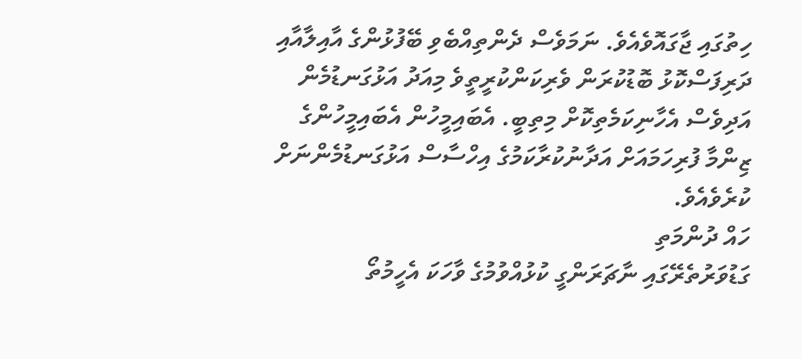ހިތުގައި ޖާގައޮވެއެވެ. ނަމަވެސް ދެންތިއްބެވި ބޭފުޅުންގެ އާއިލާއާއި ދަރިފަސްކޮޅު ބޮޑުކުރަން ވެރިކަންކުރީތީވެ މިއަދު އަޅުގަނޑުމެން އަދިވެސް އެހާނިކަމެތިކޮށް މިތިބީ. އެބައިމީހުން އެބައިމީހުންގެ ޒިންމާ ފުރިހަމައަށް އަދާނުކުރާކަމުގެ އިހްސާސް އަޅުގަނޑުމެންނަށް ކުރެވެއެވެ.
ހައް ދުންމަތި
ގަޑުވަރުތެރޭގައި ނާޗަރަންގީ ކުޅުއްވުމުގެ ވާހަކަ އެހީމުތޯ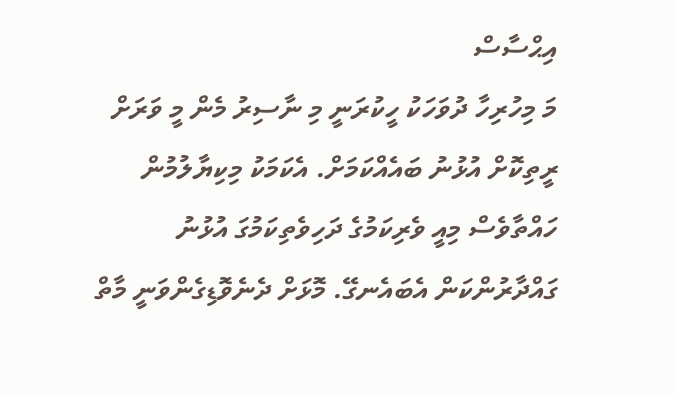އިޙްސާސް
މަ މިހުރިހާ ދުވަހަކު ހީކުރަނީ މި ނާސިރު މެން މީ ވަރަށް ރީތިކޮށް އުޅުނު ބައެއްކަމަށް. އެކަމަކު މިކިޔާލުމުން ހައްތާވެސް މިއީ ވެރިކަމުގެ ދަހިވެތިކަމުގަ އުޅުނު ގައްދާރުންކަން އެބައެނގޭ. މޮޅަށް ދެނެވޮޑިގެންވަނީ މާތް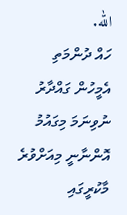الله.
ހައް ދުންމަތި
އެމީހުން ގައްދާރު ނުވިނަމަ މިގައުމު އޮންނާނީ މިއަށްވުރެ މާކުރީގައި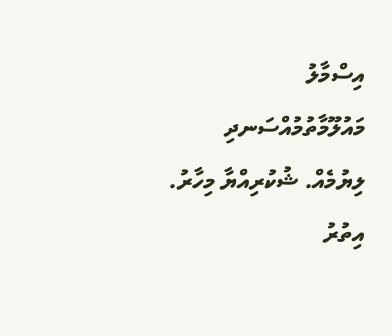އިސްމާލު
މައުލޫމާތުމުއްސަނދި ލިޔުމެއް. ޝުކުރިއްޔާ މިހާރު.
އިތުރު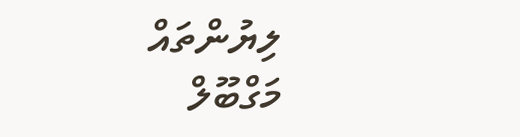ލިޔުންތައް
މަގްބޫލް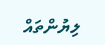ލިޔުންތައް